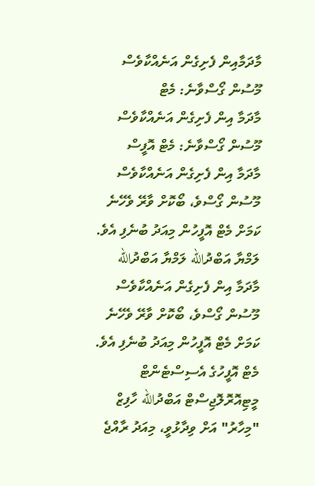މާދަމާއިން ފެށިގެން އަނެއްކާވެސް މޫސުން ގޯސްވާނެ: މެޓް
މާދަމާ އިން ފެށިގެން އަނެއްކާވެސް މޫސުން ގޯސްވާނެ: މެޓް އޮފީސް
މާދަމާ އިން ފެށިގެން އަނެއްކާވެސް މޫސުން ގޯސްވެ، ބޯކޮށް ވާރޭ ވެހޭނެ ކަމަށް މެޓް އޮފީހުން މިއަދު ބުނެފި އެވެ.
ލަމްޔާ އަބްދުالله ލަމްޔާ އަބްދުالله
މާދަމާ އިން ފެށިގެން އަނެއްކާވެސް މޫސުން ގޯސްވެ، ބޯކޮށް ވާރޭ ވެހޭނެ ކަމަށް މެޓް އޮފީހުން މިއަދު ބުނެފި އެވެ.
މެޓް އޮފީހުގެ އެސިސްޓެންޓް މީޓިއޮރޮލޮޖިސްޓް އަބްދުالله ހާފިޒް "މިހާރު" އަށް ވިދާޅުވީ، މިއަދު ރާއްޖެ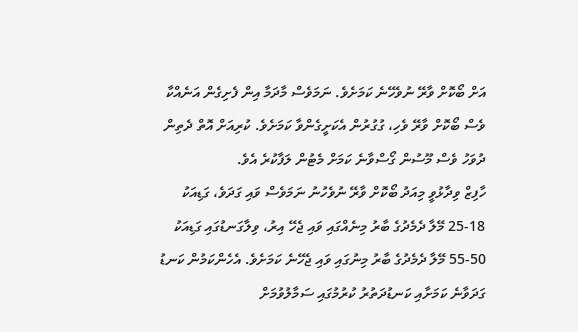އަށް ބޯކޮށް ވާރޭ ނުވެހޭނެ ކަމަށެވެ. ނަމަވެސް މާދަމާ އިން ފެށިގެން އަނެއްކާ ވެސް ބޯކޮށް ވާރޭ ވެހި، ގުގުރުން އެކަށީގެންވާ ކަމަށެވެ. ކުރިއަށް އޮތް ދެތިން ދުވަހު ވެސް މޫސުން ގޯސްވާނެ ކަމަށް މެޓުން ލަފާކުރެ އެވެ.
ހާފިޒް ވިދާޅުވީ މިއަދު ބޯކޮށް ވާރޭ ނުވެހުނު ނަމަވެސް ވައި ގަދަވެ، ގަޑިއަކު 18-25 މޭލާ ދެމެދުގެ ބާރު މިނެއްގައި ވައި ޖެހޭ އިރު، ވިލާގަނޑުގައި ގަޑިއަކު 50-55 މޭލާ ދެމެދުގެ ބާރު މިނުގައި ވައި ޖެހޭނެ ކަމަށެވެ. އެހެންކަމުން ކަނޑު ގަދަވާނެ ކަމަށާއި ކަނޑުދަތުރު ކުރުމުގައި ސަމާލުވުމަށް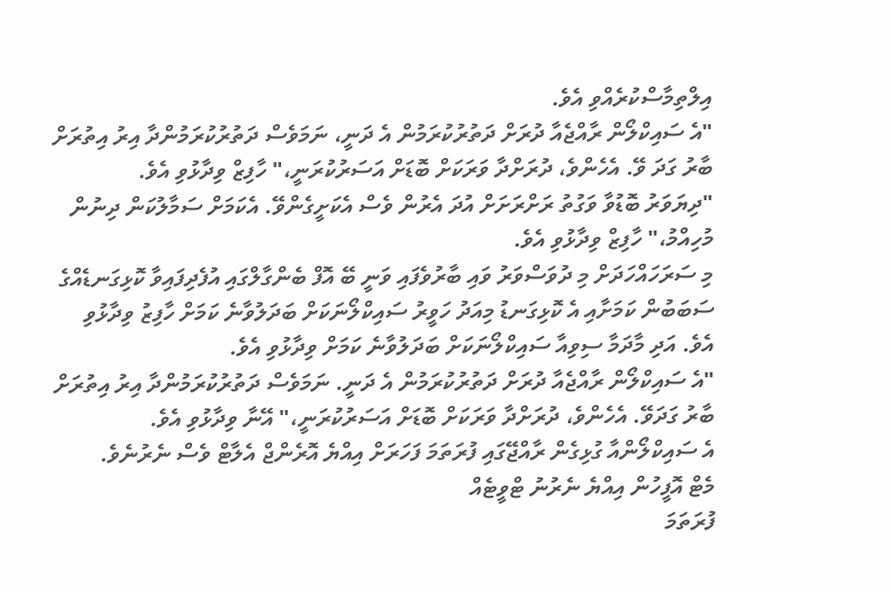އިލްތިމާސްކުރެއްވި އެވެ.
"އެ ސައިކްލޯން ރާއްޖެއާ ދުރަށް ދަތުރުކުރަމުން އެ ދަނީ، ނަމަވެސް ދަތުރުކުރަމުންދާ އިރު އިތުރަށް ބާރު ގަދަ ވޭ. އެހެންވެ، ދުރަށްދާ ވަރަކަށް ބޮޑަށް އަސަރުކުރަނީ،" ހާފިޒް ވިދާޅުވި އެވެ.
"ދިޔަވަރު ބޮޑުވާ ވަގުތު ރަށްރަށަށް އުދަ އެރުން ވެސް އެކަށީގެންވޭ. އެކަމަށް ސަމާލުކަން ދިނުން މުހިއްމު،" ހާފިޒް ވިދާޅުވި އެވެ.
މި ސަރަހައްހަދަށް މި ދުވަސްވަރު ވައި ބާރުވެފައި ވަނީ ބޭ އޮފް ބެންގާލްގައި އުފެދިފައިވާ ކޮޅިގަނޑެއްގެ ސަބަބުން ކަމަށާއި އެ ކޮޅިގަނޑު މިއަދު ހަވީރު ސައިކްލޯނަކަށް ބަދަލުވާނެ ކަމަށް ހާފިޒު ވިދާޅުވި އެވެ. އަދި މާދަމާ ސިވިއާ ސައިކްލޯނަކަށް ބަދަލުވާނެ ކަމަށް ވިދާޅުވި އެވެ.
"އެ ސައިކްލޯން ރާއްޖެއާ ދުރަށް ދަތުރުކުރަމުން އެ ދަނީ. ނަމަވެސް ދަތުރުކުރަމުންދާ އިރު އިތުރަށް ބާރު ގަދަވޭ. އެހެންވެ، ދުރަށްދާ ވަރަކަށް ބޮޑަށް އަސަރުކުރަނީ،" އޭނާ ވިދާޅުވި އެވެ.
އެ ސައިކްލޯންއާ ގުޅިގެން ރާއްޖޭގައި ފުރަތަމަ ފަހަރަށް އިއްޔެ އޮރެންޖް އެލާޓް ވެސް ނެރުނެވެ.
މެޓް އޮފީހުން އިއްޔެ ނެރުނު ޓްވީޓެއް
ފުރަތަމަ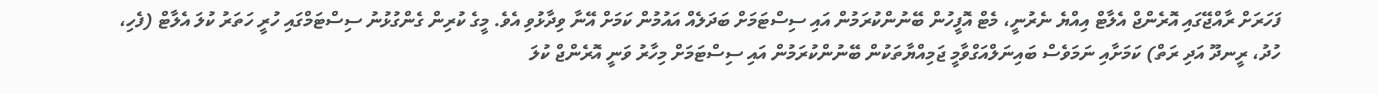ފަހަރަށް ރާއްޖޭގައި އޮރެންޖް އެލާޓް އިއްޔެ ނެރުނީ، މެޓް އޮފީހުން ބޭނުންކުރަމުން އައި ސިސްޓަމަށް ބަދަލެއް އައުމުން ކަމަށް އޭނާ ވިދާޅުވި އެވެ. މީގެ ކުރިން ގެންގުޅުނު ސިސްޓަމްގައި ހުރީ ހަތަރު ކުލަ އެލާޓް (ފެހި، ހުދު، ރީނދޫ އަދި ރަތް) ކަމަށާއި ނަމަވެސް ބައިނަލްއަގްވާމީ ޖަމިއްޔާތަކުން ބޭނުންކުރަމުން އައި ސިސްޓަމަށް މިހާރު ވަނީ އޮރެންޖް ކުލަ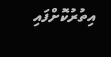އިތުރުކޮށްފައި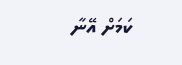ކަމަށް އޭނާ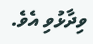ވިދާޅުވި އެވެ.